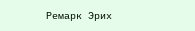Ремарк Эрих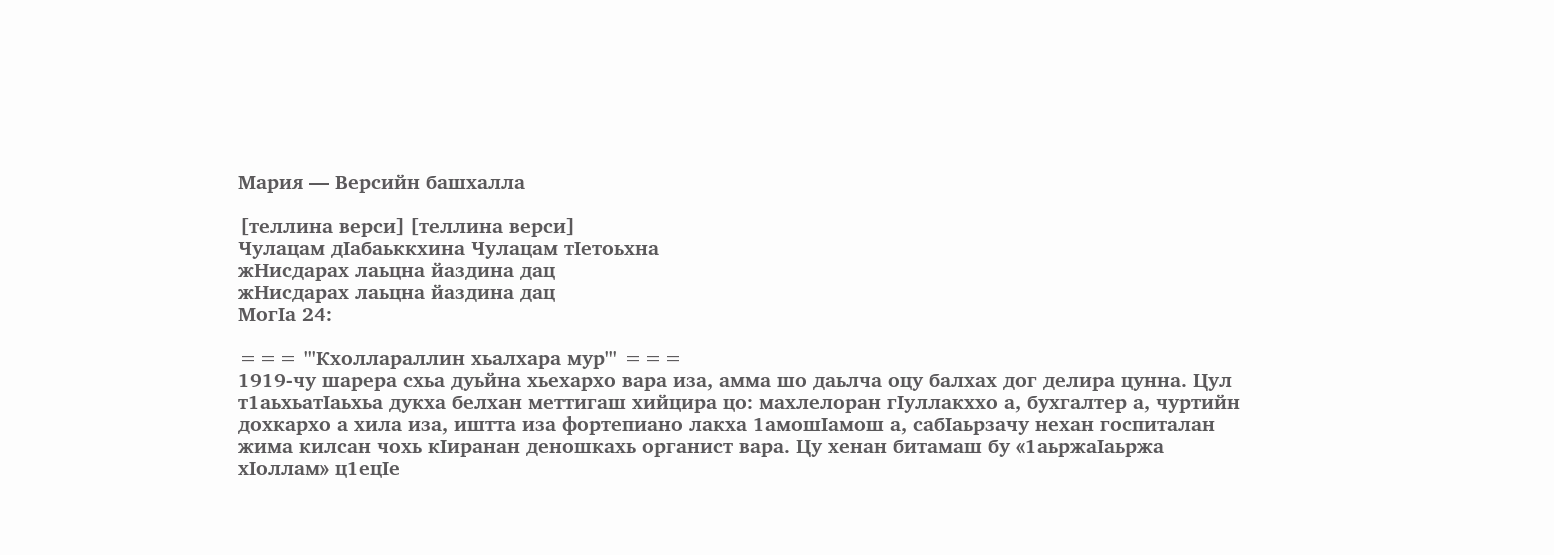Мария — Версийн башхалла

[теллина верси][теллина верси]
Чулацам дӀабаьккхина Чулацам тӀетоьхна
жНисдарах лаьцна йаздина дац
жНисдарах лаьцна йаздина дац
МогӀа 24:

=== '''Кхоллараллин хьалхара мур''' ===
1919-чу шарера схьа дуьйна хьехархо вара иза, амма шо даьлча оцу балхах дог делира цунна. Цул т1аьхьатӀаьхьа дукха белхан меттигаш хийцира цо: махлелоран гӀуллакххо а, бухгалтер а, чуртийн дохкархо а хила иза, иштта иза фортепиано лакха 1амошӀамош а, сабӀаьрзачу нехан госпиталан жима килсан чохь кӀиранан деношкахь органист вара. Цу хенан битамаш бу «1аьржаӀаьржа хӀоллам» ц1ецӀе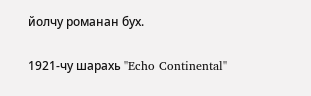йолчу романан бух.

1921-чу шарахь ''Echo Continental''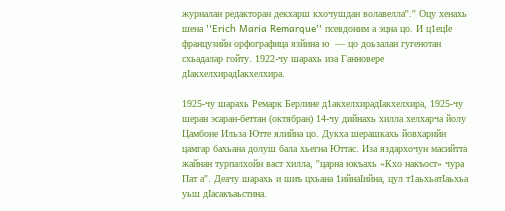журналан редакторан декхарш кхочушдан волавелла''.'' Оцу хенахь шена ''Erich Maria Remarque'' псевдоним а эцна цо. И ц1ецӀе французийн орфографица язйина ю  — цо доьзалан гугенотан схьадалар гойту. 1922-чу шарахь иза Ганновере дIакхелхирадӀакхелхира.

1925-чу шарахь Ремарк Берлине д1акхелхирадӀакхелхира, 1925-чу шеран эсаран-беттан (октябран) 14-чу дийнахь хилла хелхарча йолу Цамбоне Ильза Ютте ялийна цо. Дукха шерашкахь йовхарийн цамгар бахьана долуш бала хьегна Юттас. Иза яздархочун масийтта жайнан турпалхойн васт хилла, ''царна юкъахь «Кхо накъост» чура Пат а''. Деачу шарахь и шиъ цхьана 1ийнаӀийна, цул т1аьхьатӀаьхьа уьш дӀасакъаьстина.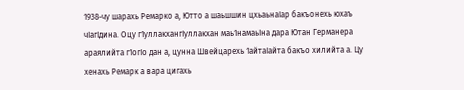1938-чу шарахь Ремарко а, Ютто а шаьшшин цхьаьнаӀар бакъонехь юхаъ чӀагӀдина. Оцу г1уллакхангӀуллакхан маь1намаьӀна дара Ютан Германера араялийта г1огӀо дан а, цунна Швейцарехь 1айтаӀайта бакъо хилийта а. Цу хенахь Ремарк а вара цигахь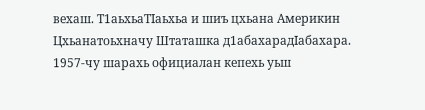вехаш. Т1аьхьаТӀаьхьа и шиъ цхьана Америкин Цхьанатоьхначу Штаташка д1абахарадӀабахара. 1957-чу шарахь официалан кепехь уьш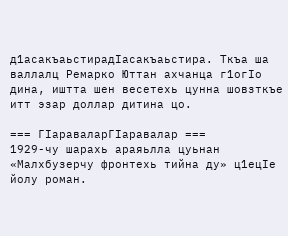д1асакъаьстирадӀасакъаьстира. Ткъа ша валлалц Ремарко Юттан ахчанца г1огӀо дина, иштта шен весетехь цунна шовзткъе итт эзар доллар дитина цо.

=== ГIараваларГӀаравалар ===
1929-чу шарахь араяьлла цуьнан «Малхбузерчу фронтехь тийна ду» ц1ецӀе йолу роман.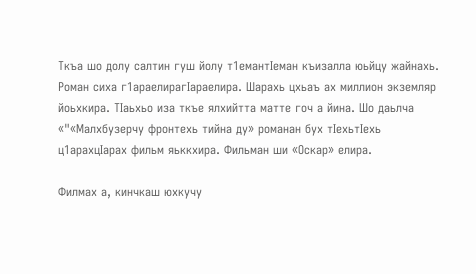Ткъа шо долу салтин гуш йолу т1емантӀеман къизалла юьйцу жайнахь. Роман сиха г1араелирагӀараелира. Шарахь цхьаъ ах миллион экземляр йоьхкира. ТӀаьхьо иза ткъе ялхийтта матте гоч а йина. Шо даьлча «"«Малхбузерчу фронтехь тийна ду» романан бух тIехьтӀехь ц1арахцӀарах фильм яьккхира. Фильман ши «Оскар» елира.

Филмах а, кинчкаш юхкучу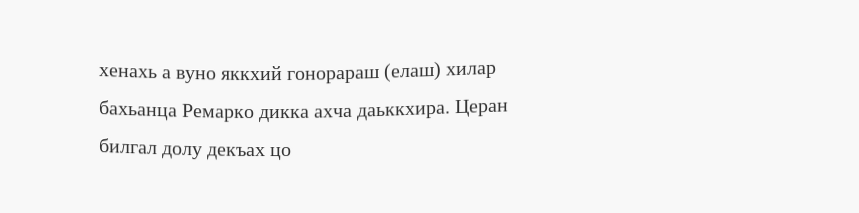хенахь а вуно яккхий гонорараш (елаш) хилар бахьанца Ремарко дикка ахча даьккхира. Церан билгал долу декъах цо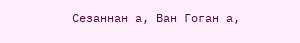Сезаннан а, Ван Гоган а,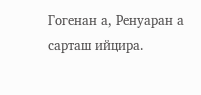Гогенан а, Ренуаран а сарташ ийцира.